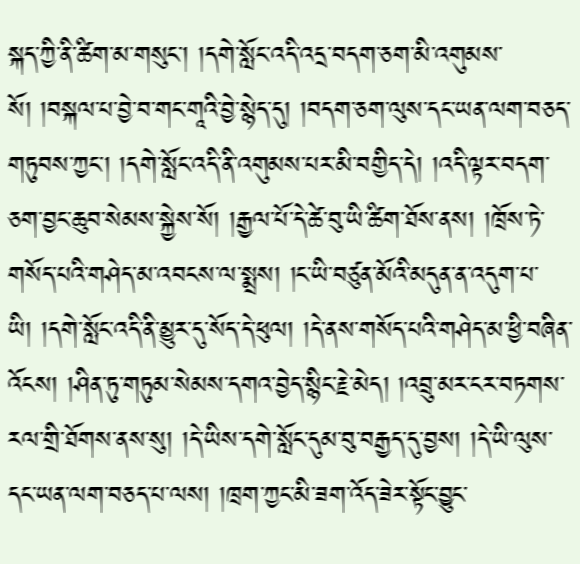སྐད་ཀྱི་ནི་ཚིག་མ་གསུང་། །དགེ་སློང་འདི་འདྲ་བདག་ཅག་མི་འགུམས་སོ། །བསྐལ་པ་བྱེ་བ་གང་གཱའི་བྱེ་སྙེད་དུ། །བདག་ཅག་ལུས་དང་ཡན་ལག་བཅད་གཏུབས་ཀྱང་། །དགེ་སློང་འདི་ནི་འགུམས་པར་མི་བགྱིད་དེ། །འདི་ལྟར་བདག་ཅག་བྱང་ཆུབ་སེམས་སྐྱེས་སོ། །རྒྱལ་པོ་དེ་ཚེ་བུ་ཡི་ཚིག་ཐོས་ནས། །ཁྲོས་ཏེ་གསོད་པའི་གཤེད་མ་འབངས་ལ་སྨྲས། །ང་ཡི་བཙུན་མོའི་མདུན་ན་འདུག་པ་ཡི། །དགེ་སློང་འདི་ནི་མྱུར་དུ་སོད་དེ་ཕུལ། །དེ་ནས་གསོད་པའི་གཤེད་མ་ཕྱི་བཞིན་འོངས། །ཤིན་ཏུ་གཏུམ་སེམས་དགའ་བྱེད་སྙིང་རྗེ་མེད། །འབྲུ་མར་ངར་བཏགས་རལ་གྲི་ཐོགས་ནས་སུ། །དེ་ཡིས་དགེ་སློང་དུམ་བུ་བརྒྱད་དུ་བྱས། །དེ་ཡི་ལུས་དང་ཡན་ལག་བཅད་པ་ལས། །ཁྲག་ཀྱང་མི་ཟག་འོད་ཟེར་སྟོང་བྱུང་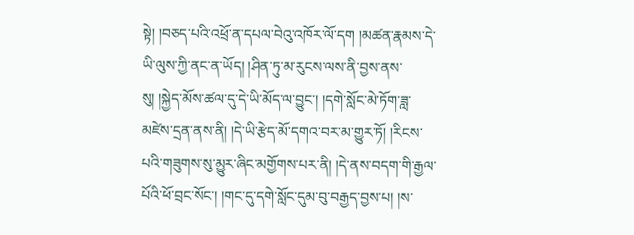སྟེ། །བཅད་པའི་འཕྲོ་ན་དཔལ་བེའུ་འཁོར་ལོ་དག །མཚན་རྣམས་དེ་ཡི་ལུས་ཀྱི་ནང་ན་ཡོད། །ཤིན་ཏུ་མ་རུངས་ལས་ནི་བྱས་ནས་སུ། །སྐྱེད་མོས་ཚལ་དུ་དེ་ཡི་མོད་ལ་བྱུང་། །དགེ་སློང་མེ་ཏོག་ཟླ་མཛེས་དྲན་ནས་ནི། །དེ་ཡི་རྩེད་མོ་དགའ་བར་མ་གྱུར་ཏོ། །རིངས་པའི་གཟུགས་སུ་མྱུར་ཞིང་མགྱོགས་པར་ནི། །དེ་ནས་བདག་གི་རྒྱལ་པོའི་ཕོ་བྲང་སོང་། །གང་དུ་དགེ་སློང་དུམ་བུ་བརྒྱད་བྱས་པ། །ས་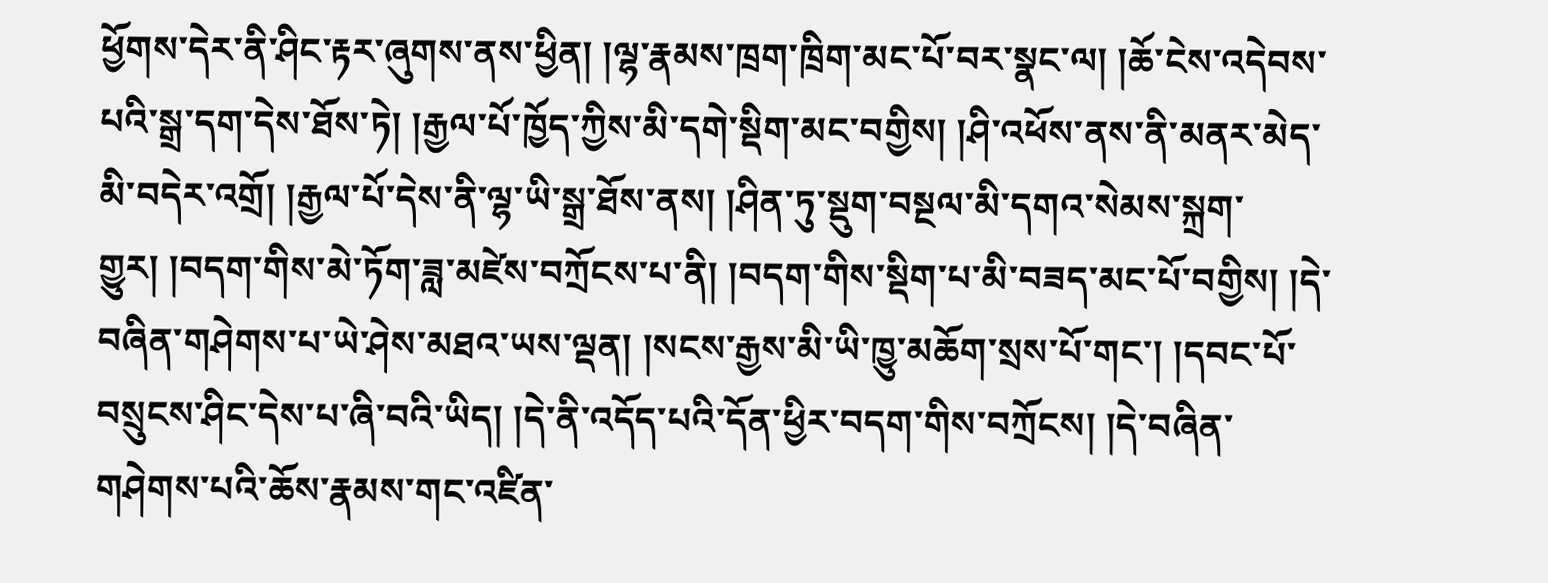ཕྱོགས་དེར་ནི་ཤིང་རྟར་ཞུགས་ནས་ཕྱིན། །ལྷ་རྣམས་ཁྲག་ཁྲིག་མང་པོ་བར་སྣང་ལ། །ཆོ་ངེས་འདེབས་པའི་སྒྲ་དག་དེས་ཐོས་ཏེ། །རྒྱལ་པོ་ཁྱོད་ཀྱིས་མི་དགེ་སྡིག་མང་བགྱིས། །ཤི་འཕོས་ནས་ནི་མནར་མེད་མི་བདེར་འགྲོ། །རྒྱལ་པོ་དེས་ནི་ལྷ་ཡི་སྒྲ་ཐོས་ནས། །ཤིན་ཏུ་སྡུག་བསྔལ་མི་དགའ་སེམས་སྐྲག་གྱུར། །བདག་གིས་མེ་ཏོག་ཟླ་མཛེས་བཀྲོངས་པ་ནི། །བདག་གིས་སྡིག་པ་མི་བཟད་མང་པོ་བགྱིས། །དེ་བཞིན་གཤེགས་པ་ཡེ་ཤེས་མཐའ་ཡས་ལྡན། །སངས་རྒྱས་མི་ཡི་ཁྱུ་མཆོག་སྲས་པོ་གང་། །དབང་པོ་བསྲུངས་ཤིང་དེས་པ་ཞི་བའི་ཡིད། །དེ་ནི་འདོད་པའི་དོན་ཕྱིར་བདག་གིས་བཀྲོངས། །དེ་བཞིན་གཤེགས་པའི་ཆོས་རྣམས་གང་འཛིན་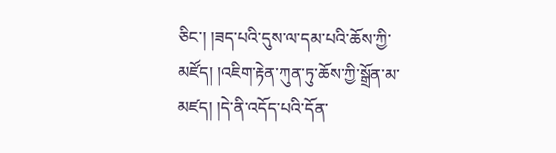ཅིང་། །ཟད་པའི་དུས་ལ་དམ་པའི་ཆོས་ཀྱི་མཛོད། །འཇིག་རྟེན་ཀུན་ཏུ་ཆོས་ཀྱི་སྒྲོན་མ་མཛད། །དེ་ནི་འདོད་པའི་དོན་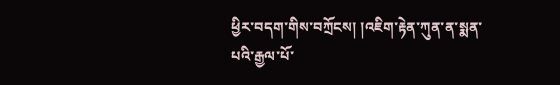ཕྱིར་བདག་གིས་བཀྲོངས། །འཇིག་རྟེན་ཀུན་ན་སྨན་པའི་རྒྱལ་པོ་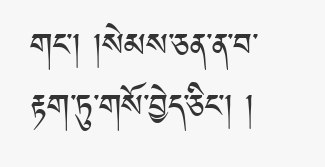གང་། །སེམས་ཅན་ན་བ་རྟག་ཏུ་གསོ་བྱེད་ཅིང་། །